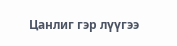Цанлиг гэр лүүгээ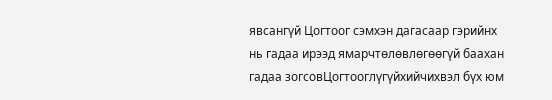явсангүй Цогтоог сэмхэн дагасаар гэрийнх нь гадаа ирээд ямарчтөлөвлөгөөгүй баахан гадаа зогсовЦогтооглүгүйхийчихвэл бүх юм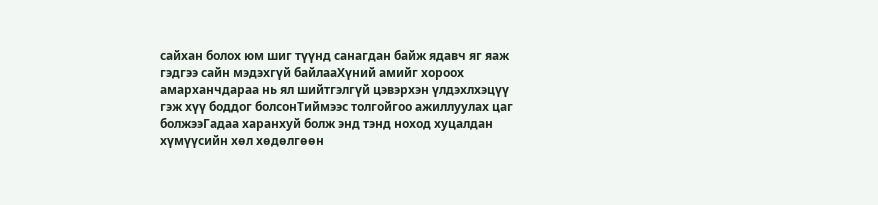сайхан болох юм шиг түүнд санагдан байж ядавч яг яаж гэдгээ сайн мэдэхгүй байлааХүний амийг хороох амарханчдараа нь ял шийтгэлгүй цэвэрхэн үлдэхлхэцүү гэж хүү боддог болсонТиймээс толгойгоо ажиллуулах цаг болжээГадаа харанхуй болж энд тэнд ноход хуцалдан хүмүүсийн хөл хөдөлгөөн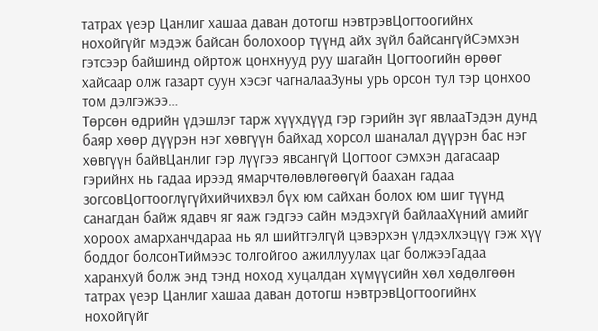татрах үеэр Цанлиг хашаа даван дотогш нэвтрэвЦогтоогийнх нохойгүйг мэдэж байсан болохоор түүнд айх зүйл байсангүйСэмхэн гэтсээр байшинд ойртож цонхнууд руу шагайн Цогтоогийн өрөөг хайсаар олж газарт суун хэсэг чагналааЗуны урь орсон тул тэр цонхоо том дэлгэжээ…
Төрсөн өдрийн үдэшлэг тарж хүүхдүүд гэр гэрийн зүг явлааТэдэн дунд баяр хөөр дүүрэн нэг хөвгүүн байхад хорсол шаналал дүүрэн бас нэг хөвгүүн байвЦанлиг гэр лүүгээ явсангүй Цогтоог сэмхэн дагасаар гэрийнх нь гадаа ирээд ямарчтөлөвлөгөөгүй баахан гадаа зогсовЦогтооглүгүйхийчихвэл бүх юм сайхан болох юм шиг түүнд санагдан байж ядавч яг яаж гэдгээ сайн мэдэхгүй байлааХүний амийг хороох амарханчдараа нь ял шийтгэлгүй цэвэрхэн үлдэхлхэцүү гэж хүү боддог болсонТиймээс толгойгоо ажиллуулах цаг болжээГадаа харанхуй болж энд тэнд ноход хуцалдан хүмүүсийн хөл хөдөлгөөн татрах үеэр Цанлиг хашаа даван дотогш нэвтрэвЦогтоогийнх нохойгүйг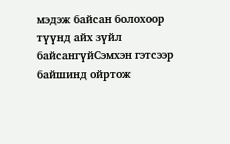мэдэж байсан болохоор түүнд айх зүйл байсангүйСэмхэн гэтсээр байшинд ойртож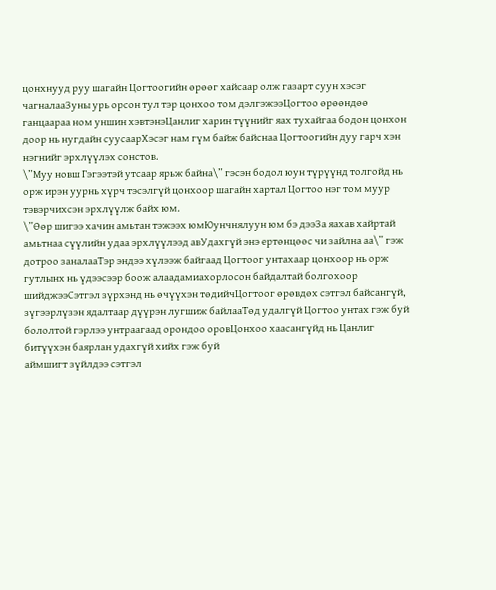цонхнууд руу шагайн Цогтоогийн өрөөг хайсаар олж газарт суун хэсэг чагналааЗуны урь орсон тул тэр цонхоо том дэлгэжээЦогтоо өрөөндөө ганцаараа ном уншин хэвтэнэЦанлиг харин түүнийг яах тухайгаа бодон цонхон доор нь нугдайн суусаарХэсэг нам гүм байж байснаа Цогтоогийн дуу гарч хэн нэгнийг эрхлүүлэх сонстов.
\”Муу новш Гэгээтэй утсаар ярьж байна\” гэсэн бодол юун түрүүнд толгойд нь орж ирэн уурнь хүрч тэсэлгүй цонхоор шагайн хартал Цогтоо нэг том муур тэвэрчихсэн эрхлүүлж байх юм.
\”Өөр шигээ хачин амьтан тэжээх юмЮунчнялуун юм бэ дээЗа яахав хайртай амьтнаа сүүлийн удаа эрхлүүлээд авУдахгүй энэ ертөнцөөс чи зайлна аа\” гэж дотроо заналааТэр эндээ хүлээж байгаад Цогтоог унтахаар цонхоор нь орж гутлынх нь үдээсээр боож алаадамиахорлосон байдалтай болгохоор шийджээСэтгэл зүрхэнд нь өчүүхэн төдийчЦогтоог өрөвдөх сэтгэл байсангүй, зүгээрлүзэн ядалтаар дүүрэн лугшиж байлааТөд удалгүй Цогтоо унтах гэж буй бололтой гэрлээ унтраагаад орондоо оровЦонхоо хаасангүйд нь Цанлиг битүүхэн баярлан удахгүй хийх гэж буй
аймшигт зүйлдээ сэтгэл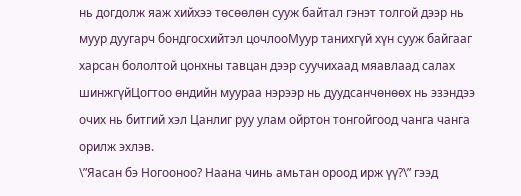нь догдолж яаж хийхээ төсөөлөн сууж байтал гэнэт толгой дээр нь муур дуугарч бондгосхийтэл цочлооМуур танихгүй хүн сууж байгааг харсан бололтой цонхны тавцан дээр суучихаад мяавлаад салах шинжгүйЦогтоо өндийн муураа нэрээр нь дуудсанчөнөөх нь эзэндээ очих нь битгий хэл Цанлиг руу улам ойртон тонгойгоод чанга чанга орилж эхлэв.
\”Яасан бэ Ногооноо? Наана чинь амьтан ороод ирж үү?\” гээд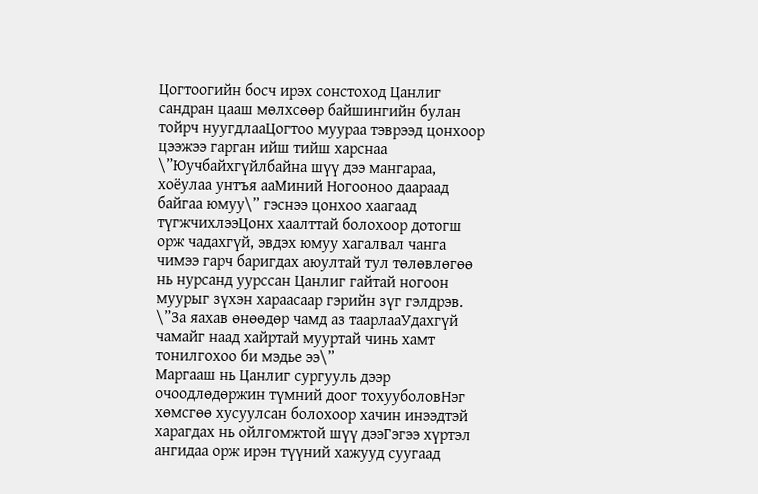Цогтоогийн босч ирэх сонстоход Цанлиг сандран цааш мөлхсөөр байшингийн булан тойрч нуугдлааЦогтоо муураа тэврээд цонхоор цээжээ гарган ийш тийш харснаа \”Юучбайхгүйлбайна шүү дээ мангараа, хоёулаа унтъя ааМиний Ногооноо даараад байгаа юмуу\” гэснээ цонхоо хаагаад түгжчихлээЦонх хаалттай болохоор дотогш орж чадахгүй, эвдэх юмуу хагалвал чанга чимээ гарч баригдах аюултай тул төлөвлөгөө нь нурсанд уурссан Цанлиг гайтай ногоон муурыг зүхэн хараасаар гэрийн зүг гэлдрэв.
\”За яахав өнөөдөр чамд аз таарлааУдахгүй чамайг наад хайртай мууртай чинь хамт тонилгохоо би мэдье ээ\”
Маргааш нь Цанлиг сургууль дээр очоодлөдөржин түмний доог тохууболовНэг хөмсгөө хусуулсан болохоор хачин инээдтэй харагдах нь ойлгомжтой шүү дээГэгээ хүртэл ангидаа орж ирэн түүний хажууд суугаад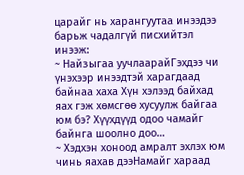царайг нь харангуутаа инээдээ барьж чадалгүй писхийтэл инээж:
~ Найзыгаа уучлаарайГэхдээ чи үнэхээр инээдтэй харагдаад байнаа хаха Хүн хэлээд байхад яах гэж хөмсгөө хусуулж байгаа юм бэ? Хүүхдүүд одоо чамайг байнга шоолно доо…
~ Хэдхэн хоноод амралт эхлэх юм чинь яахав дээНамайг хараад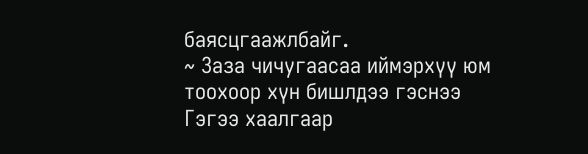баясцгаажлбайг.
~ Заза чичугаасаа иймэрхүү юм тоохоор хүн бишлдээ гэснээ Гэгээ хаалгаар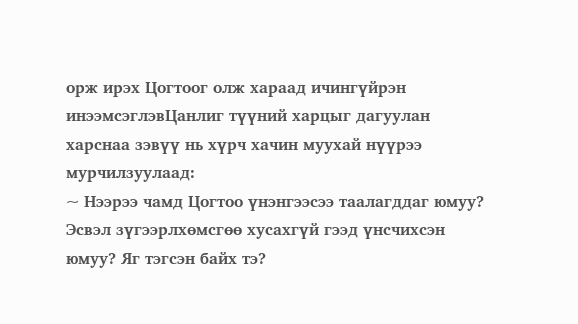орж ирэх Цогтоог олж хараад ичингүйрэн инээмсэглэвЦанлиг түүний харцыг дагуулан харснаа зэвүү нь хүрч хачин муухай нүүрээ мурчилзуулаад:
~ Нээрээ чамд Цогтоо үнэнгээсээ таалагддаг юмуу? Эсвэл зүгээрлхөмсгөө хусахгүй гээд үнсчихсэн юмуу? Яг тэгсэн байх тэ?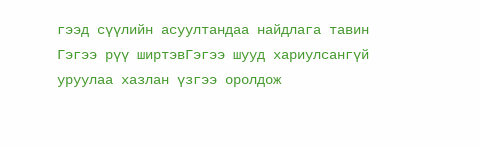гээд сүүлийн асуултандаа найдлага тавин Гэгээ рүү ширтэвГэгээ шууд хариулсангүй уруулаа хазлан үзгээ оролдож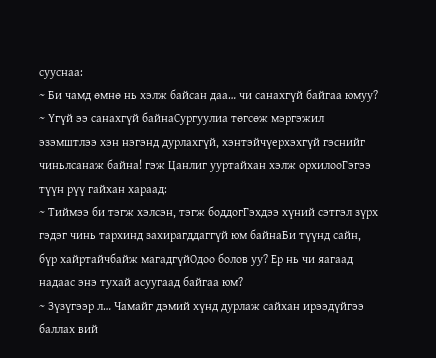сууснаа:
~ Би чамд өмнө нь хэлж байсан даа… чи санахгүй байгаа юмуу?
~ Үгүй ээ санахгүй байнаСургуулиа төгсөж мэргэжил эзэмштлээ хэн нэгэнд дурлахгүй, хэнтэйчүерхэхгүй гэснийг чиньлсанаж байна! гэж Цанлиг ууртайхан хэлж орхилооГэгээ түүн рүү гайхан хараад:
~ Тиймээ би тэгж хэлсэн, тэгж боддогГэхдээ хүний сэтгэл зүрх гэдэг чинь тархинд захирагддаггүй юм байнаБи түүнд сайн, бүр хайртайчбайж магадгүйОдоо болов уу? Ер нь чи яагаад надаас энэ тухай асуугаад байгаа юм?
~ Зүзүгээр л… Чамайг дэмий хүнд дурлаж сайхан ирээдүйгээ баллах вий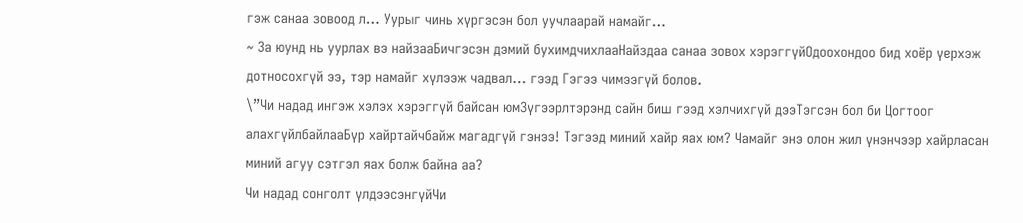гэж санаа зовоод л… Уурыг чинь хүргэсэн бол уучлаарай намайг…
~ За юунд нь уурлах вэ найзааБичгэсэн дэмий бухимдчихлааНайздаа санаа зовох хэрэггүйОдоохондоо бид хоёр үерхэж дотносохгүй ээ, тэр намайг хүлээж чадвал… гээд Гэгээ чимээгүй болов.
\”Чи надад ингэж хэлэх хэрэггүй байсан юмЗүгээрлтэрэнд сайн биш гээд хэлчихгүй дээТэгсэн бол би Цогтоог алахгүйлбайлааБүр хайртайчбайж магадгүй гэнээ! Тэгээд миний хайр яах юм? Чамайг энэ олон жил үнэнчээр хайрласан миний агуу сэтгэл яах болж байна аа?
Чи надад сонголт үлдээсэнгүйЧи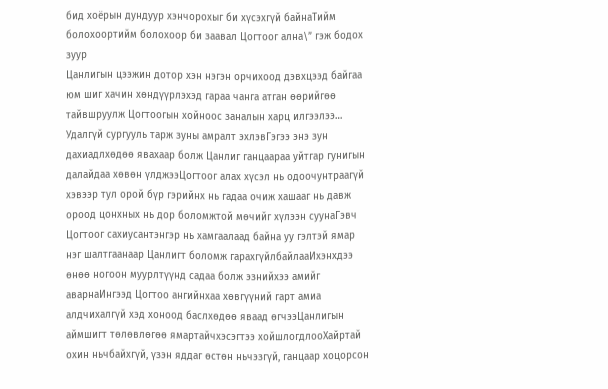бид хоёрын дундуур хэнчорохыг би хүсэхгүй байнаТийм болохоортийм болохоор би заавал Цогтоог ална\” гэж бодох зуур
Цанлигын цээжин дотор хэн нэгэн орчихоод дэвхцээд байгаа юм шиг хачин хөндүүрлэхэд гараа чанга атган өөрийгөө тайвшруулж Цогтоогын хойноос заналын харц илгээлээ…
Удалгүй сургууль тарж зуны амралт эхлэвГэгээ энэ зун дахиадлхөдөө явахаар болж Цанлиг ганцаараа уйтгар гунигын далайдаа хөвөн үлджээЦогтоог алах хүсэл нь одоочунтраагүй хэвээр тул орой бүр гэрийнх нь гадаа очиж хашааг нь давж ороод цонхных нь дор боломжтой мөчийг хүлээн суунаГэвч Цогтоог сахиусантэнгэр нь хамгаалаад байна уу гэлтэй ямар нэг шалтгаанаар Цанлигт боломж гарахгүйлбайлааИхэнхдээ өнөө ногоон муурлтүүнд садаа болж эзнийхээ амийг аварнаИнгээд Цогтоо ангийнхаа хөвгүүний гарт амиа алдчихалгүй хэд хоноод баслхөдөө яваад өгчээЦанлигын аймшигт төлөвлөгөө ямартайчхэсэгтээ хойшлогдлооХайртай охин ньчбайхгүй, үзэн яддаг өстөн ньчэзгүй, ганцаар хоцорсон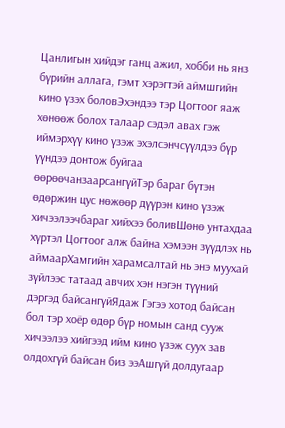Цанлигын хийдэг ганц ажил, хобби нь янз бүрийн аллага, гэмт хэрэгтэй аймшгийн кино үзэх боловЭхэндээ тэр Цогтоог яаж хөнөөж болох талаар сэдэл авах гэж иймэрхүү кино үзэж эхэлсэнчсүүлдээ бүр үүндээ донтож буйгаа өөрөөчанзаарсангүйТэр бараг бүтэн өдөржин цус нөжөөр дүүрэн кино үзэж хичээлээчбараг хийхээ боливШөнө унтахдаа хүртэл Цогтоог алж байна хэмээн зүүдлэх нь аймаарХамгийн харамсалтай нь энэ муухай зүйлээс татаад авчих хэн нэгэн түүний дэргэд байсангүйЯдаж Гэгээ хотод байсан бол тэр хоёр өдөр бүр номын санд сууж хичээлээ хийгээд ийм кино үзэж суух зав олдохгүй байсан биз ээАшгүй долдугаар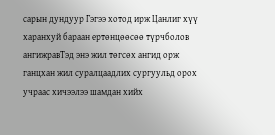сарын дундуур Гэгээ хотод ирж Цанлиг хүү харанхуй бараан ертөнцөөсөө түрчболов ангижравТэд энэ жил төгсөх ангид орж ганцхан жил суралцаадлих сургуульд орох учраас хичээлээ шамдан хийх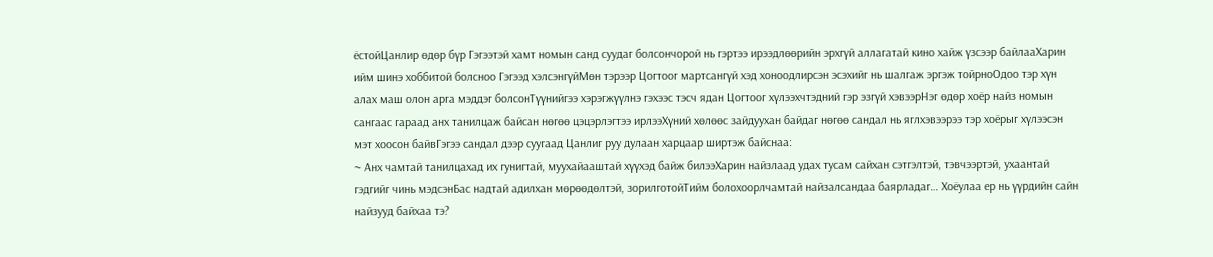ёстойЦанлир өдөр бүр Гэгээтэй хамт номын санд суудаг болсончорой нь гэртээ ирээдлөөрийн эрхгүй аллагатай кино хайж үзсээр байлааХарин ийм шинэ хоббитой болсноо Гэгээд хэлсэнгүйМөн тэрээр Цогтоог мартсангүй хэд хоноодлирсэн эсэхийг нь шалгаж эргэж тойрноОдоо тэр хүн алах маш олон арга мэддэг болсонТүүнийгээ хэрэгжүүлнэ гэхээс тэсч ядан Цогтоог хүлээхчтэдний гэр эзгүй хэвээрНэг өдөр хоёр найз номын сангаас гараад анх танилцаж байсан нөгөө цэцэрлэгтээ ирлээХүний хөлөөс зайдуухан байдаг нөгөө сандал нь яглхэвээрээ тэр хоёрыг хүлээсэн мэт хоосон байвГэгээ сандал дээр суугаад Цанлиг руу дулаан харцаар ширтэж байснаа:
~ Анх чамтай танилцахад их гунигтай, муухайааштай хүүхэд байж билээХарин найзлаад удах тусам сайхан сэтгэлтэй, тэвчээртэй, ухаантай гэдгийг чинь мэдсэнБас надтай адилхан мөрөөдөлтэй, зорилготойТийм болохоорлчамтай найзалсандаа баярладаг… Хоёулаа ер нь үүрдийн сайн найзууд байхаа тэ?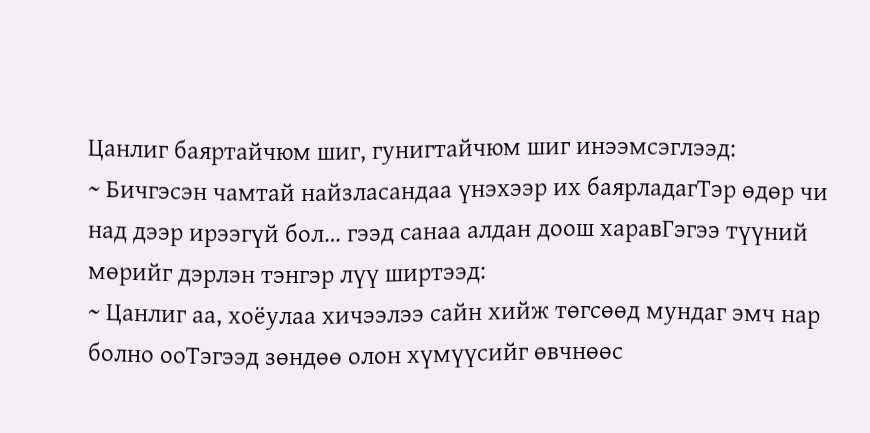Цанлиг баяртайчюм шиг, гунигтайчюм шиг инээмсэглээд:
~ Бичгэсэн чамтай найзласандаа үнэхээр их баярладагТэр өдөр чи над дээр ирээгүй бол… гээд санаа алдан доош харавГэгээ түүний мөрийг дэрлэн тэнгэр лүү ширтээд:
~ Цанлиг аа, хоёулаа хичээлээ сайн хийж төгсөөд мундаг эмч нар болно ооТэгээд зөндөө олон хүмүүсийг өвчнөөс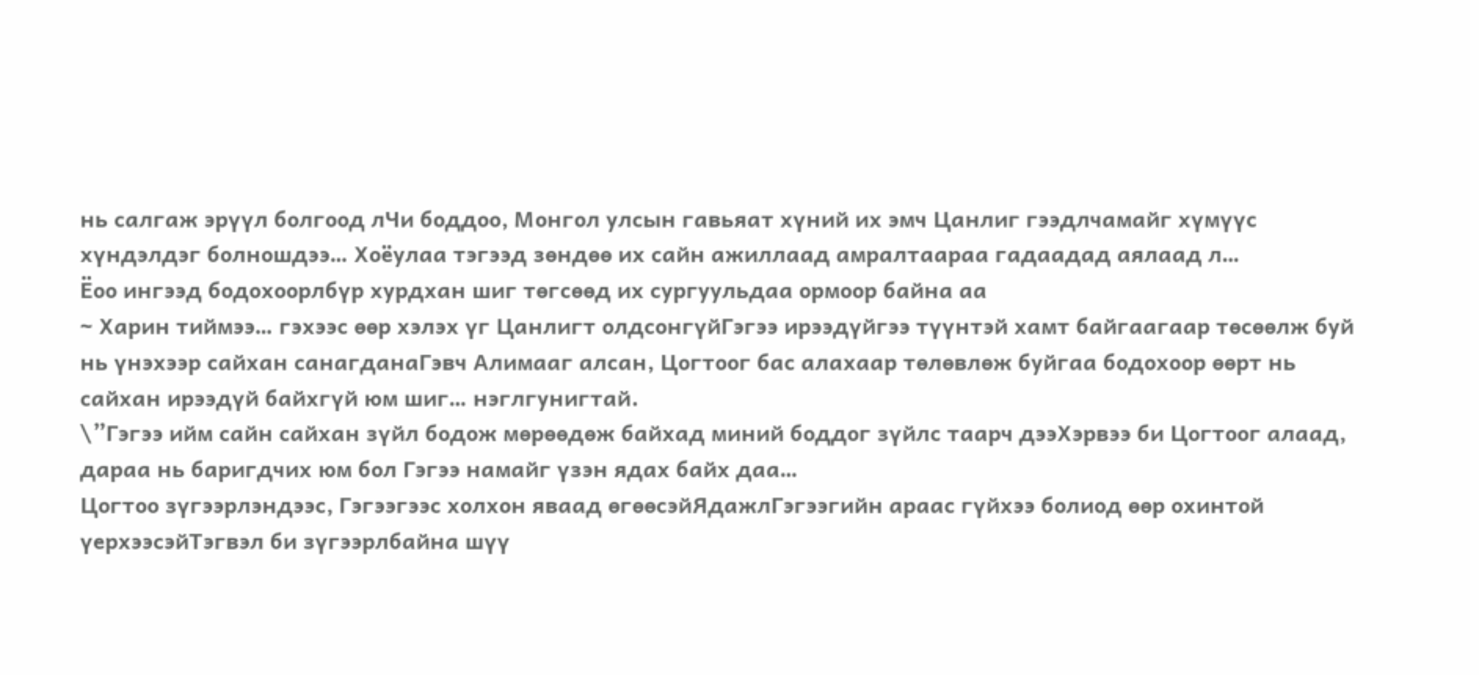нь салгаж эрүүл болгоод лЧи боддоо, Монгол улсын гавьяат хүний их эмч Цанлиг гээдлчамайг хүмүүс хүндэлдэг болношдээ… Хоёулаа тэгээд зөндөө их сайн ажиллаад амралтаараа гадаадад аялаад л…
Ёоо ингээд бодохоорлбүр хурдхан шиг төгсөөд их сургуульдаа ормоор байна аа
~ Харин тиймээ… гэхээс өөр хэлэх үг Цанлигт олдсонгүйГэгээ ирээдүйгээ түүнтэй хамт байгаагаар төсөөлж буй нь үнэхээр сайхан санагданаГэвч Алимааг алсан, Цогтоог бас алахаар төлөвлөж буйгаа бодохоор өөрт нь сайхан ирээдүй байхгүй юм шиг… нэглгунигтай.
\”Гэгээ ийм сайн сайхан зүйл бодож мөрөөдөж байхад миний боддог зүйлс таарч дээХэрвээ би Цогтоог алаад, дараа нь баригдчих юм бол Гэгээ намайг үзэн ядах байх даа…
Цогтоо зүгээрлэндээс, Гэгээгээс холхон яваад өгөөсэйЯдажлГэгээгийн араас гүйхээ болиод өөр охинтой үерхээсэйТэгвэл би зүгээрлбайна шүү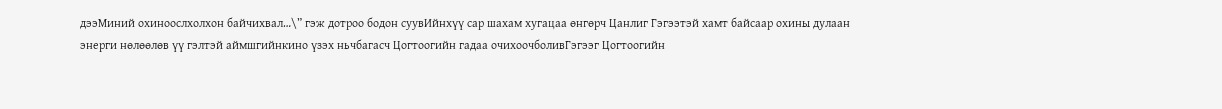дээМиний охиноослхолхон байчихвал…\” гэж дотроо бодон суувИйнхүү сар шахам хугацаа өнгөрч Цанлиг Гэгээтэй хамт байсаар охины дулаан энерги нөлөөлөв үү гэлтэй аймшгийнкино үзэх ньчбагасч Цогтоогийн гадаа очихоочболивГэгээг Цогтоогийн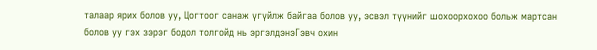талаар ярих болов уу, Цогтоог санаж үгүйлж байгаа болов уу, эсвэл түүнийг шохоорхохоо больж мартсан болов уу гэх зэрэг бодол толгойд нь эргэлдэнэГэвч охин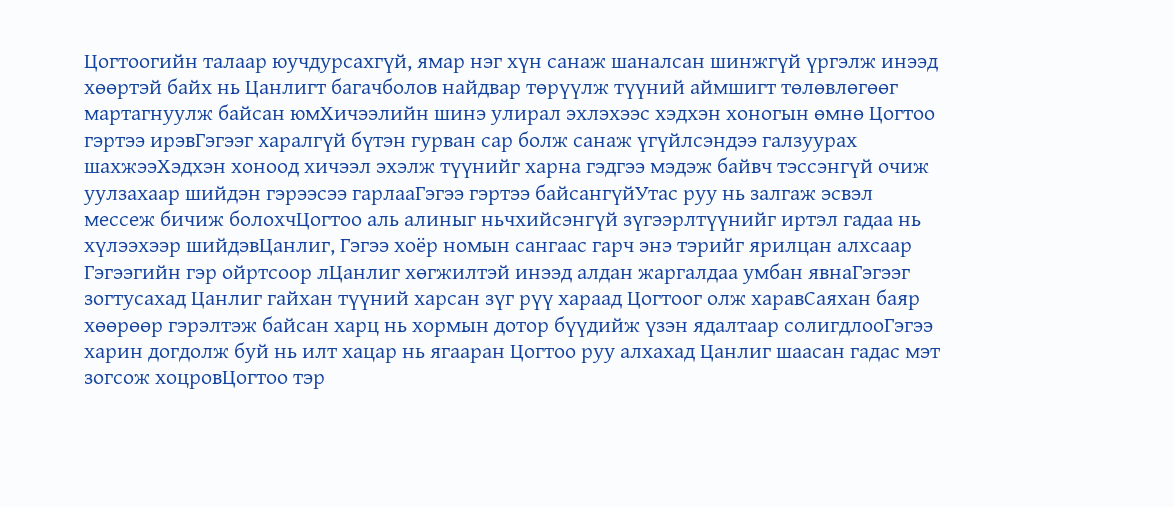Цогтоогийн талаар юучдурсахгүй, ямар нэг хүн санаж шаналсан шинжгүй үргэлж инээд хөөртэй байх нь Цанлигт багачболов найдвар төрүүлж түүний аймшигт төлөвлөгөөг мартагнуулж байсан юмХичээлийн шинэ улирал эхлэхээс хэдхэн хоногын өмнө Цогтоо гэртээ ирэвГэгээг харалгүй бүтэн гурван сар болж санаж үгүйлсэндээ галзуурах шахжээХэдхэн хоноод хичээл эхэлж түүнийг харна гэдгээ мэдэж байвч тэссэнгүй очиж уулзахаар шийдэн гэрээсээ гарлааГэгээ гэртээ байсангүйУтас руу нь залгаж эсвэл мессеж бичиж болохчЦогтоо аль алиныг ньчхийсэнгүй зүгээрлтүүнийг иртэл гадаа нь хүлээхээр шийдэвЦанлиг, Гэгээ хоёр номын сангаас гарч энэ тэрийг ярилцан алхсаар Гэгээгийн гэр ойртсоор лЦанлиг хөгжилтэй инээд алдан жаргалдаа умбан явнаГэгээг зогтусахад Цанлиг гайхан түүний харсан зүг рүү хараад Цогтоог олж харавСаяхан баяр хөөрөөр гэрэлтэж байсан харц нь хормын дотор бүүдийж үзэн ядалтаар солигдлооГэгээ харин догдолж буй нь илт хацар нь ягааран Цогтоо руу алхахад Цанлиг шаасан гадас мэт зогсож хоцровЦогтоо тэр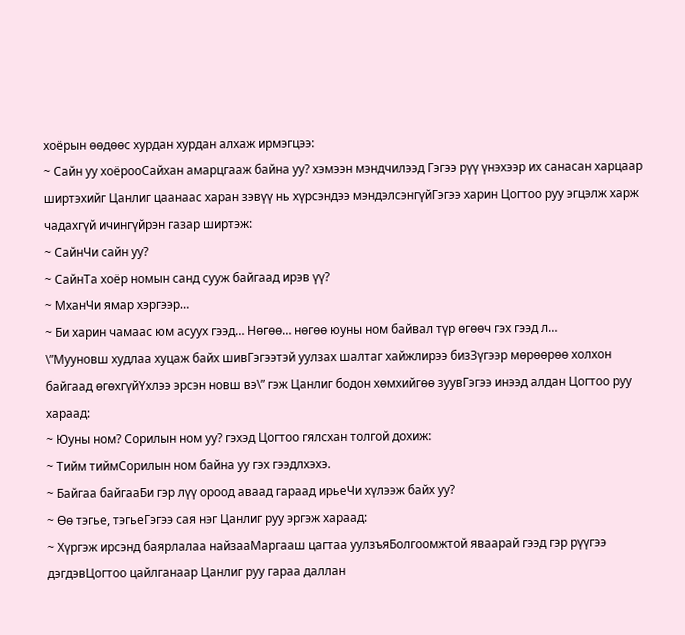хоёрын өөдөөс хурдан хурдан алхаж ирмэгцээ:
~ Сайн уу хоёрооСайхан амарцгааж байна уу? хэмээн мэндчилээд Гэгээ рүү үнэхээр их санасан харцаар ширтэхийг Цанлиг цаанаас харан зэвүү нь хүрсэндээ мэндэлсэнгүйГэгээ харин Цогтоо руу эгцэлж харж чадахгүй ичингүйрэн газар ширтэж:
~ СайнЧи сайн уу?
~ СайнТа хоёр номын санд сууж байгаад ирэв үү?
~ МханЧи ямар хэргээр…
~ Би харин чамаас юм асуух гээд… Нөгөө… нөгөө юуны ном байвал түр өгөөч гэх гээд л…
\”Мууновш худлаа хуцаж байх шивГэгээтэй уулзах шалтаг хайжлирээ бизЗүгээр мөрөөрөө холхон байгаад өгөхгүйҮхлээ эрсэн новш вэ\” гэж Цанлиг бодон хөмхийгөө зуувГэгээ инээд алдан Цогтоо руу хараад:
~ Юуны ном? Сорилын ном уу? гэхэд Цогтоо гялсхан толгой дохиж:
~ Тийм тиймСорилын ном байна уу гэх гээдлхэхэ.
~ Байгаа байгааБи гэр лүү ороод аваад гараад ирьеЧи хүлээж байх уу?
~ Өө тэгье, тэгьеГэгээ сая нэг Цанлиг руу эргэж хараад:
~ Хүргэж ирсэнд баярлалаа найзааМаргааш цагтаа уулзъяБолгоомжтой яваарай гээд гэр рүүгээ дэгдэвЦогтоо цайлганаар Цанлиг руу гараа даллан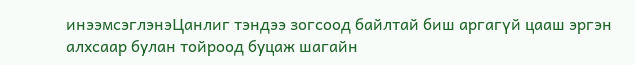инээмсэглэнэЦанлиг тэндээ зогсоод байлтай биш аргагүй цааш эргэн алхсаар булан тойроод буцаж шагайн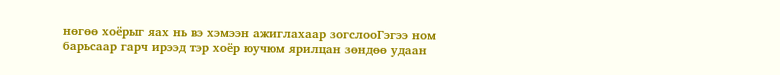нөгөө хоёрыг яах нь вэ хэмээн ажиглахаар зогслооГэгээ ном барьсаар гарч ирээд тэр хоёр юучюм ярилцан зөндөө удаан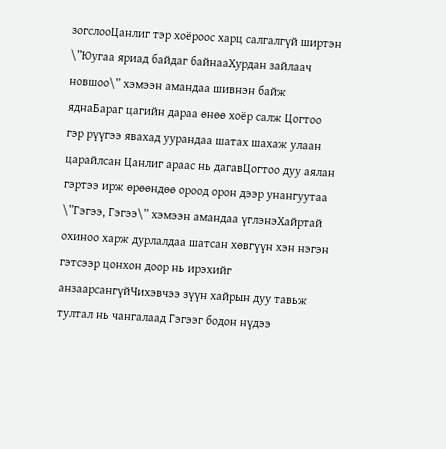зогслооЦанлиг тэр хоёроос харц салгалгүй ширтэн \”Юугаа яриад байдаг байнааХурдан зайлаач новшоо\” хэмээн амандаа шивнэн байж яднаБараг цагийн дараа өнөө хоёр салж Цогтоо гэр рүүгээ явахад уурандаа шатах шахаж улаан царайлсан Цанлиг араас нь дагавЦогтоо дуу аялан гэртээ ирж өрөөндөө ороод орон дээр унангуутаа \”Гэгээ, Гэгээ\” хэмээн амандаа үглэнэХайртай охиноо харж дурлалдаа шатсан хөвгүүн хэн нэгэн гэтсээр цонхон доор нь ирэхийг анзаарсангүйЧихэвчээ зүүн хайрын дуу тавьж тултал нь чангалаад Гэгээг бодон нүдээ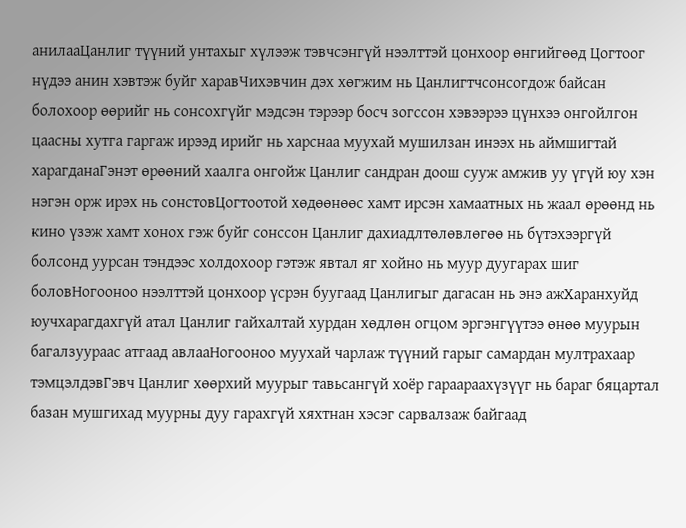анилааЦанлиг түүний унтахыг хүлээж тэвчсэнгүй нээлттэй цонхоор өнгийгөөд Цогтоог нүдээ анин хэвтэж буйг харавЧихэвчин дэх хөгжим нь Цанлигтчсонсогдож байсан болохоор өөрийг нь сонсохгүйг мэдсэн тэрээр босч зогссон хэвээрээ цүнхээ онгойлгон цаасны хутга гаргаж ирээд ирийг нь харснаа муухай мушилзан инээх нь аймшигтай харагданаГэнэт өрөөний хаалга онгойж Цанлиг сандран доош сууж амжив уу үгүй юу хэн нэгэн орж ирэх нь сонстовЦогтоотой хөдөөнөөс хамт ирсэн хамаатных нь жаал өрөөнд нь кино үзэж хамт хонох гэж буйг сонссон Цанлиг дахиадлтөлөвлөгөө нь бүтэхээргүй болсонд уурсан тэндээс холдохоор гэтэж явтал яг хойно нь муур дуугарах шиг боловНогооноо нээлттэй цонхоор үсрэн буугаад Цанлигыг дагасан нь энэ ажХаранхуйд юучхарагдахгүй атал Цанлиг гайхалтай хурдан хөдлөн огцом эргэнгүүтээ өнөө муурын багалзуураас атгаад авлааНогооноо муухай чарлаж түүний гарыг самардан мултрахаар тэмцэлдэвГэвч Цанлиг хөөрхий муурыг тавьсангүй хоёр гараараахүзүүг нь бараг бяцартал базан мушгихад муурны дуу гарахгүй хяхтнан хэсэг сарвалзаж байгаад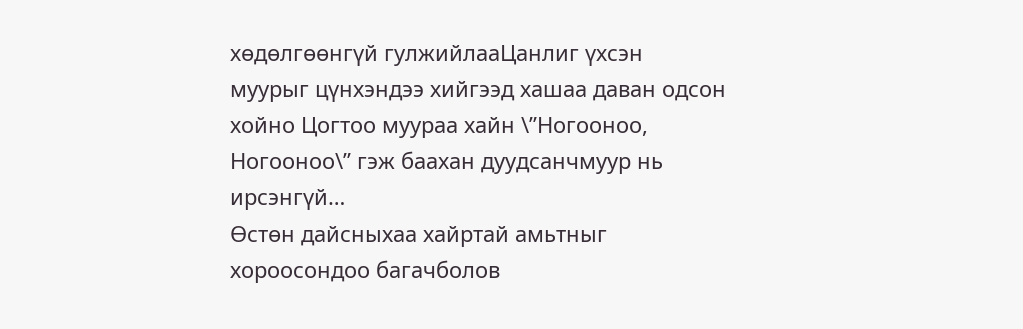хөдөлгөөнгүй гулжийлааЦанлиг үхсэн муурыг цүнхэндээ хийгээд хашаа даван одсон хойно Цогтоо муураа хайн \”Ногооноо, Ногооноо\” гэж баахан дуудсанчмуур нь ирсэнгүй…
Өстөн дайсныхаа хайртай амьтныг хороосондоо багачболов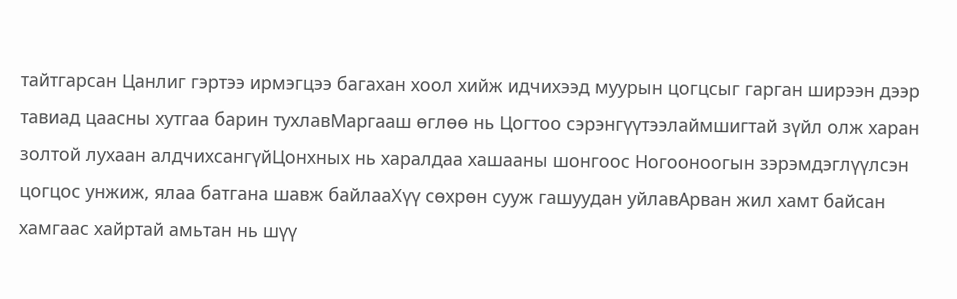тайтгарсан Цанлиг гэртээ ирмэгцээ багахан хоол хийж идчихээд муурын цогцсыг гарган ширээн дээр тавиад цаасны хутгаа барин тухлавМаргааш өглөө нь Цогтоо сэрэнгүүтээлаймшигтай зүйл олж харан золтой лухаан алдчихсангүйЦонхных нь харалдаа хашааны шонгоос Ногооноогын зэрэмдэглүүлсэн цогцос унжиж, ялаа батгана шавж байлааХүү сөхрөн сууж гашуудан уйлавАрван жил хамт байсан хамгаас хайртай амьтан нь шүү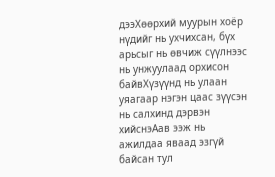дээХөөрхий муурын хоёр нүдийг нь ухчихсан, бүх арьсыг нь өвчиж сүүлнээс нь унжуулаад орхисон байвХүзүүнд нь улаан уяагаар нэгэн цаас зүүсэн нь салхинд дэрвэн хийснэАав ээж нь ажилдаа яваад эзгүй байсан тул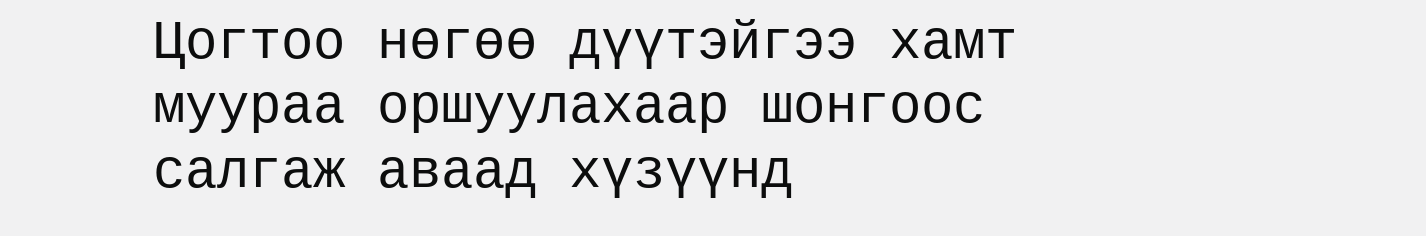Цогтоо нөгөө дүүтэйгээ хамт муураа оршуулахаар шонгоос салгаж аваад хүзүүнд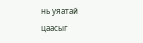нь уяатай цаасыг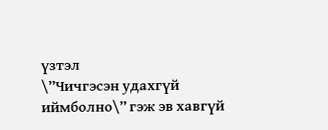үзтэл
\”Чичгэсэн удахгүй иймболно\” гэж эв хавгүй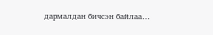дармалдан бичсэн байлаа…